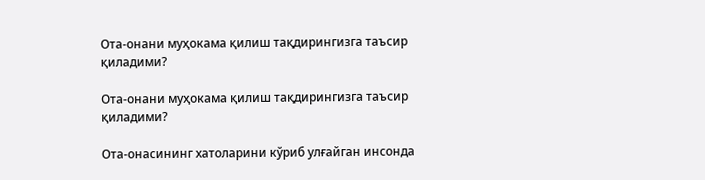Ота-онани муҳокама қилиш тақдирингизга таъсир қиладими?

Ота-онани муҳокама қилиш тақдирингизга таъсир қиладими?

Ота-онасининг хатоларини кўриб улғайган инсонда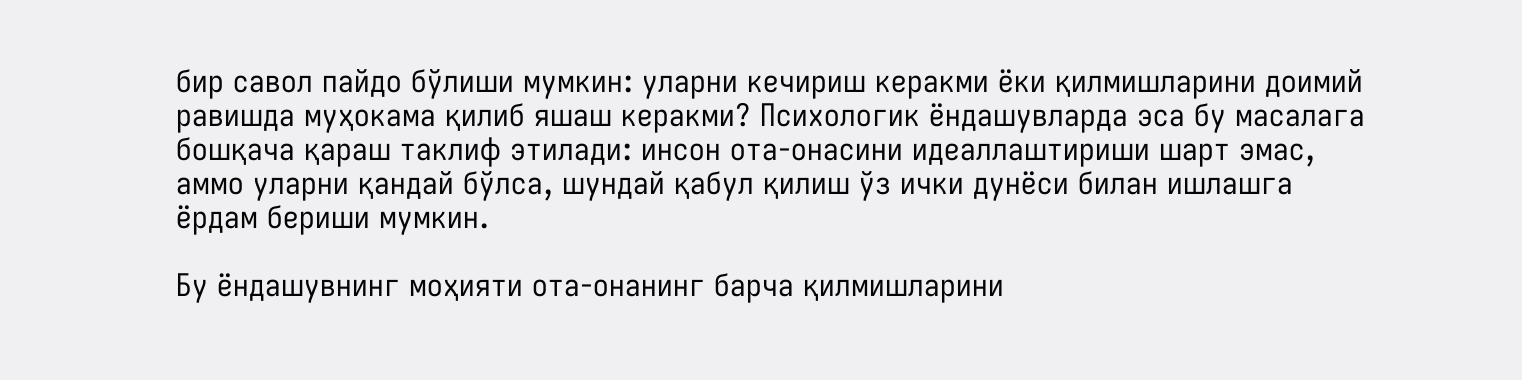бир савол пайдо бўлиши мумкин: уларни кечириш керакми ёки қилмишларини доимий равишда муҳокама қилиб яшаш керакми? Психологик ёндашувларда эса бу масалага бошқача қараш таклиф этилади: инсон ота-онасини идеаллаштириши шарт эмас, аммо уларни қандай бўлса, шундай қабул қилиш ўз ички дунёси билан ишлашга ёрдам бериши мумкин.

Бу ёндашувнинг моҳияти ота-онанинг барча қилмишларини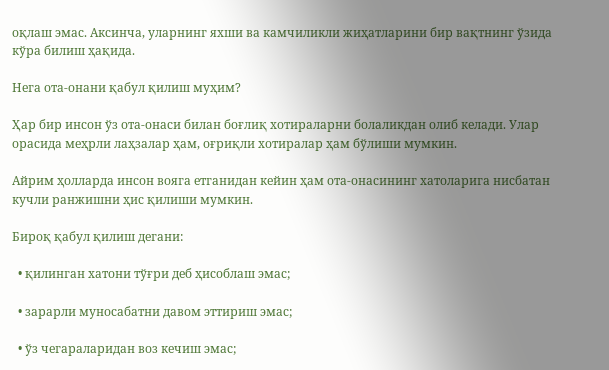оқлаш эмас. Аксинча, уларнинг яхши ва камчиликли жиҳатларини бир вақтнинг ўзида кўра билиш ҳақида.

Нега ота-онани қабул қилиш муҳим?

Ҳар бир инсон ўз ота-онаси билан боғлиқ хотираларни болаликдан олиб келади. Улар орасида меҳрли лаҳзалар ҳам, оғриқли хотиралар ҳам бўлиши мумкин.

Айрим ҳолларда инсон вояга етганидан кейин ҳам ота-онасининг хатоларига нисбатан кучли ранжишни ҳис қилиши мумкин.

Бироқ қабул қилиш дегани:

  • қилинган хатони тўғри деб ҳисоблаш эмас;

  • зарарли муносабатни давом эттириш эмас;

  • ўз чегараларидан воз кечиш эмас;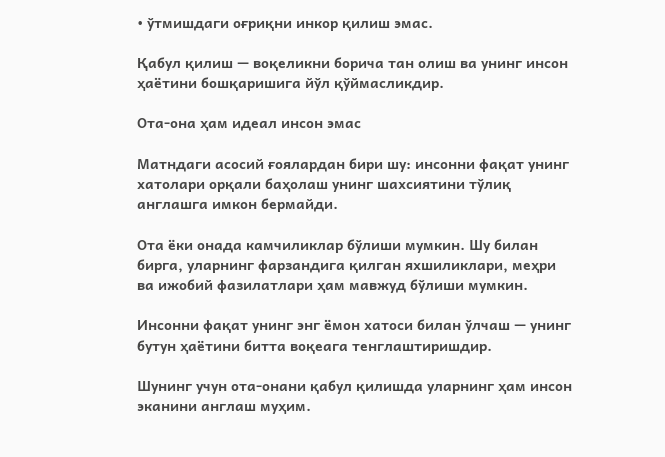• ўтмишдаги оғриқни инкор қилиш эмас.

Қабул қилиш — воқеликни борича тан олиш ва унинг инсон ҳаётини бошқаришига йўл қўймасликдир.

Ота-она ҳам идеал инсон эмас

Матндаги асосий ғоялардан бири шу: инсонни фақат унинг хатолари орқали баҳолаш унинг шахсиятини тўлиқ англашга имкон бермайди.

Ота ёки онада камчиликлар бўлиши мумкин. Шу билан бирга, уларнинг фарзандига қилган яхшиликлари, меҳри ва ижобий фазилатлари ҳам мавжуд бўлиши мумкин.

Инсонни фақат унинг энг ёмон хатоси билан ўлчаш — унинг бутун ҳаётини битта воқеага тенглаштиришдир.

Шунинг учун ота-онани қабул қилишда уларнинг ҳам инсон эканини англаш муҳим.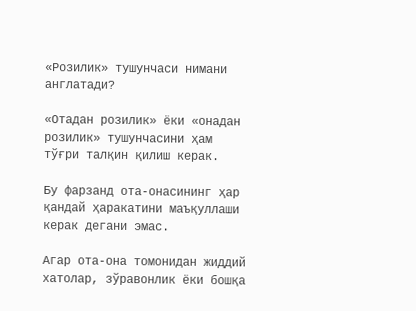«Розилик» тушунчаси нимани англатади?

«Отадан розилик» ёки «онадан розилик» тушунчасини ҳам тўғри талқин қилиш керак.

Бу фарзанд ота-онасининг ҳар қандай ҳаракатини маъқуллаши керак дегани эмас.

Агар ота-она томонидан жиддий хатолар, зўравонлик ёки бошқа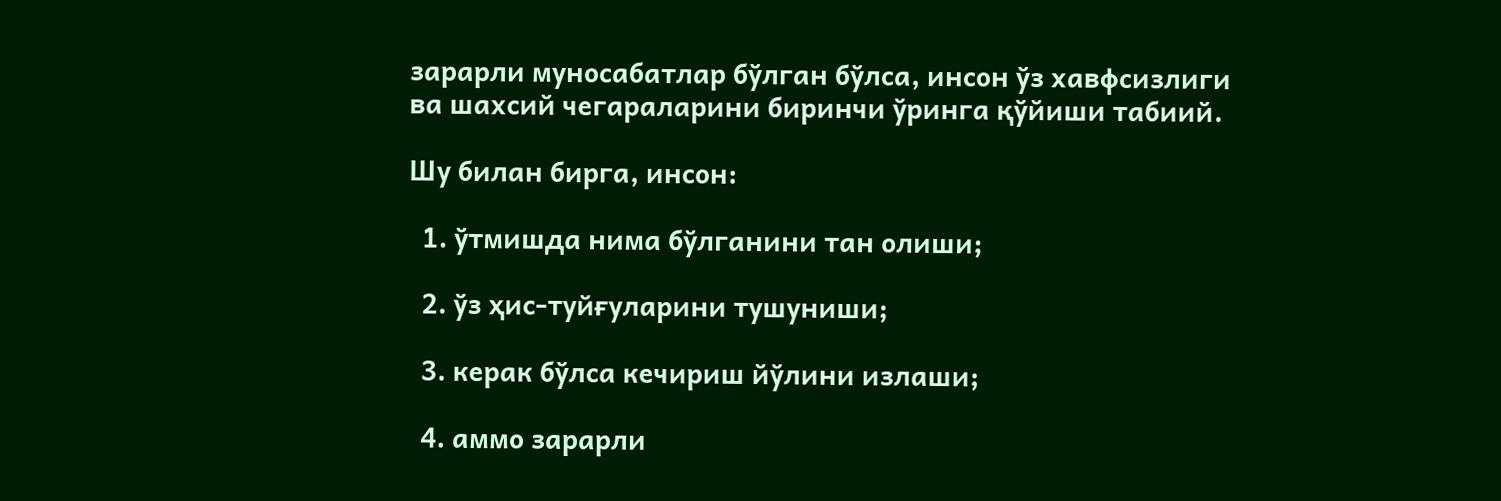зарарли муносабатлар бўлган бўлса, инсон ўз хавфсизлиги ва шахсий чегараларини биринчи ўринга қўйиши табиий.

Шу билан бирга, инсон:

  1. ўтмишда нима бўлганини тан олиши;

  2. ўз ҳис-туйғуларини тушуниши;

  3. керак бўлса кечириш йўлини излаши;

  4. аммо зарарли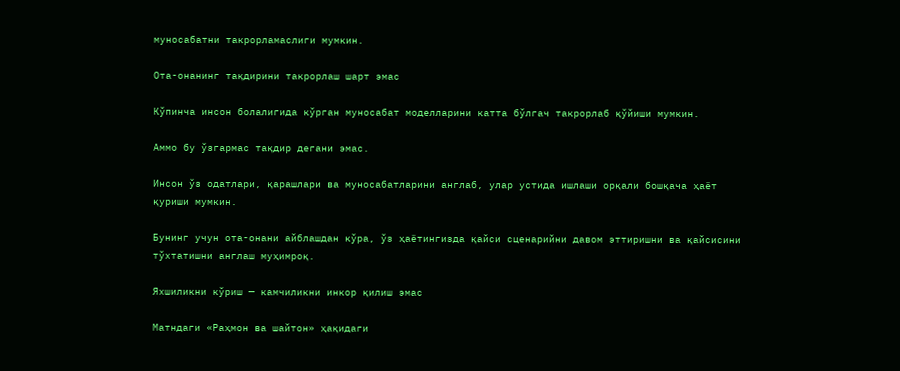муносабатни такрорламаслиги мумкин.

Ота-онанинг тақдирини такрорлаш шарт эмас

Кўпинча инсон болалигида кўрган муносабат моделларини катта бўлгач такрорлаб қўйиши мумкин.

Аммо бу ўзгармас тақдир дегани эмас.

Инсон ўз одатлари, қарашлари ва муносабатларини англаб, улар устида ишлаши орқали бошқача ҳаёт қуриши мумкин.

Бунинг учун ота-онани айблашдан кўра, ўз ҳаётингизда қайси сценарийни давом эттиришни ва қайсисини тўхтатишни англаш муҳимроқ.

Яхшиликни кўриш — камчиликни инкор қилиш эмас

Матндаги «Раҳмон ва шайтон» ҳақидаги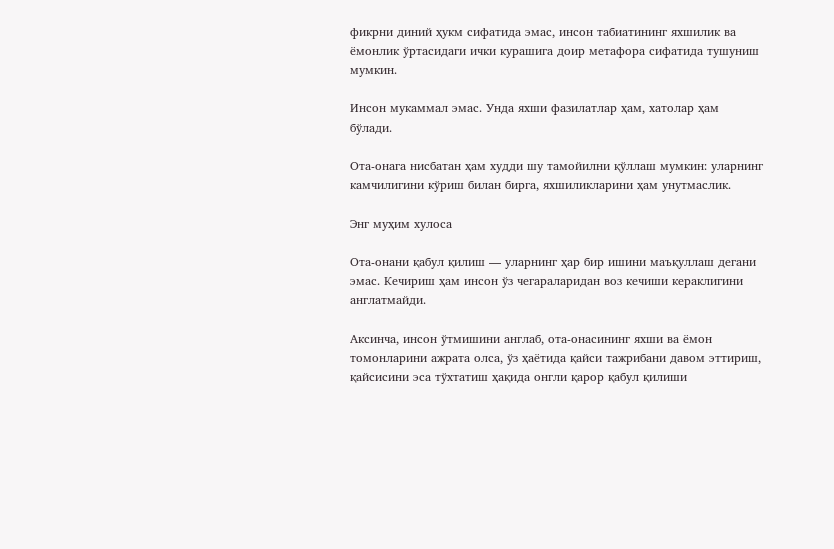фикрни диний ҳукм сифатида эмас, инсон табиатининг яхшилик ва ёмонлик ўртасидаги ички курашига доир метафора сифатида тушуниш мумкин.

Инсон мукаммал эмас. Унда яхши фазилатлар ҳам, хатолар ҳам бўлади.

Ота-онага нисбатан ҳам худди шу тамойилни қўллаш мумкин: уларнинг камчилигини кўриш билан бирга, яхшиликларини ҳам унутмаслик.

Энг муҳим хулоса

Ота-онани қабул қилиш — уларнинг ҳар бир ишини маъқуллаш дегани эмас. Кечириш ҳам инсон ўз чегараларидан воз кечиши кераклигини англатмайди.

Аксинча, инсон ўтмишини англаб, ота-онасининг яхши ва ёмон томонларини ажрата олса, ўз ҳаётида қайси тажрибани давом эттириш, қайсисини эса тўхтатиш ҳақида онгли қарор қабул қилиши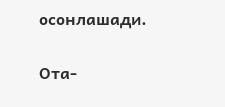осонлашади.

Ота-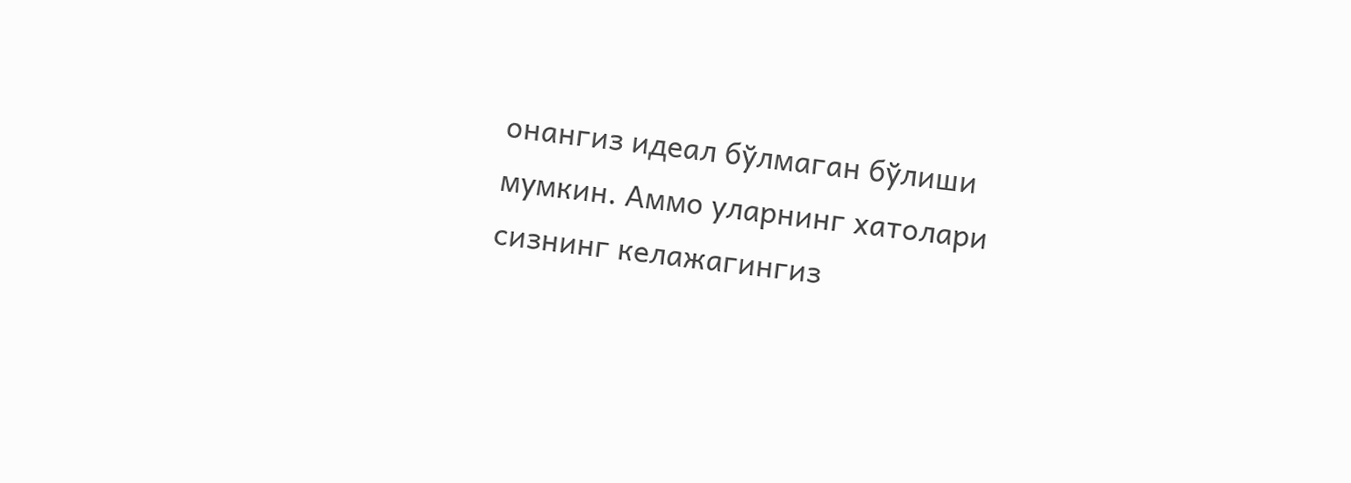онангиз идеал бўлмаган бўлиши мумкин. Аммо уларнинг хатолари сизнинг келажагингиз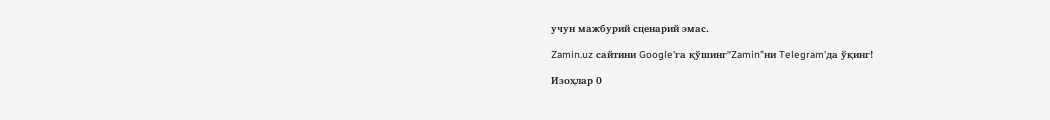учун мажбурий сценарий эмас.

Zamin.uz сайтини Google'га қўшинг"Zamin"ни Telegram'да ўқинг!

Изоҳлар 0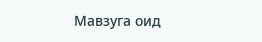Мавзуга оид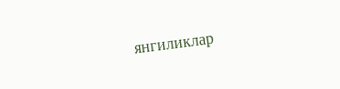янгиликлар